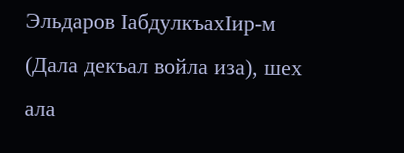Эльдаров IабдулкъахIир-м (Дала декъал войла иза), шех ала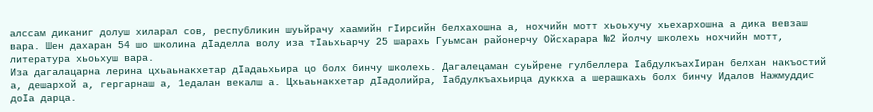алссам диканиг долуш хиларал сов, республикин шуьйрачу хаамийн гIирсийн белхахошна а, нохчийн мотт хьоьхучу хьехархошна а дика вевзаш вара. Шен дахаран 54 шо школина дIаделла волу иза тIаьхьарчу 25 шарахь Гуьмсан районерчу Ойсхарара №2 йолчу школехь нохчийн мотт, литература хьоьхуш вара.
Иза дагалацарна лерина цхьаьнакхетар дIадаьхьира цо болх бинчу школехь. Дагалецаман суьйрене гулбеллера IабдулкъахIиран белхан накъостий а, дешархой а, гергарнаш а, 1едалан векалш а. Цхьаьнакхетар дIадолийра, Iабдулкъахьирца дуккха а шерашкахь болх бинчу Идалов Нажмуддис доIа дарца.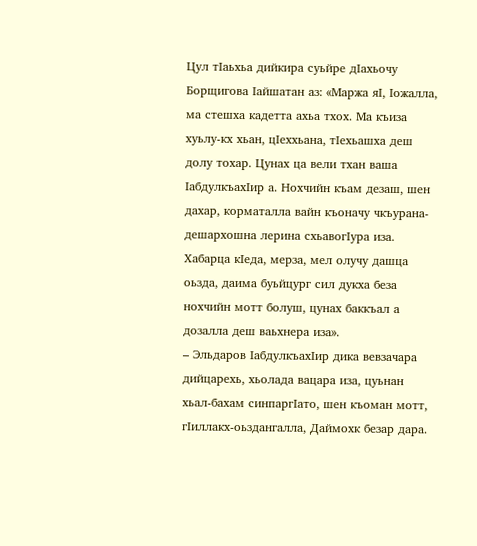Цул тIаьхьа дийкира суьйре дIахьочу Борщигова Iайшатан аз: «Маржа яI, Iожалла, ма стешха кадетта ахьа тхох. Ма къиза хуьлу-кх хьан, цIеххьана, тIехьашха деш долу тохар. Цунах ца вели тхан ваша IабдулкъахIир а. Нохчийн къам дезаш, шен дахар, корматалла вайн къоначу чкъурана-дешархошна лерина схьавогIура иза. Хабарца кIеда, мерза, мел олучу дашца оьзда, даима буьйцург сил дукха беза нохчийн мотт болуш, цунах баккъал а дозалла деш ваьхнера иза».
– Эльдаров IабдулкъахIир дика вевзачара дийцарехь, хьолада вацара иза, цуьнан хьал-бахам синпаргIато, шен къоман мотт, гIиллакх-оьздангалла, Даймохк безар дара.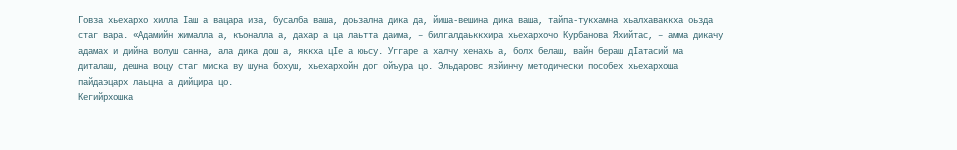Говза хьехархо хилла Iаш а вацара иза, бусалба ваша, доьзална дика да, йиша-вешина дика ваша, тайпа-тукхамна хьалхаваккха оьзда стаг вара. «Адамийн жималла а, къоналла а, дахар а ца лаьтта даима, – билгалдаьккхира хьехархочо Курбанова Яхийтас, – амма дикачу адамах и дийна волуш санна, ала дика дош а, яккха цIе а юьсу. Уггаре а халчу хенахь а, болх белаш, вайн бераш дIатасий ма диталаш, дешна воцу стаг миска ву шуна бохуш, хьехархойн дог ойъура цо. Эльдаровс язйинчу методически пособех хьехархоша пайдаэцарх лаьцна а дийцира цо.
Кегийрхошка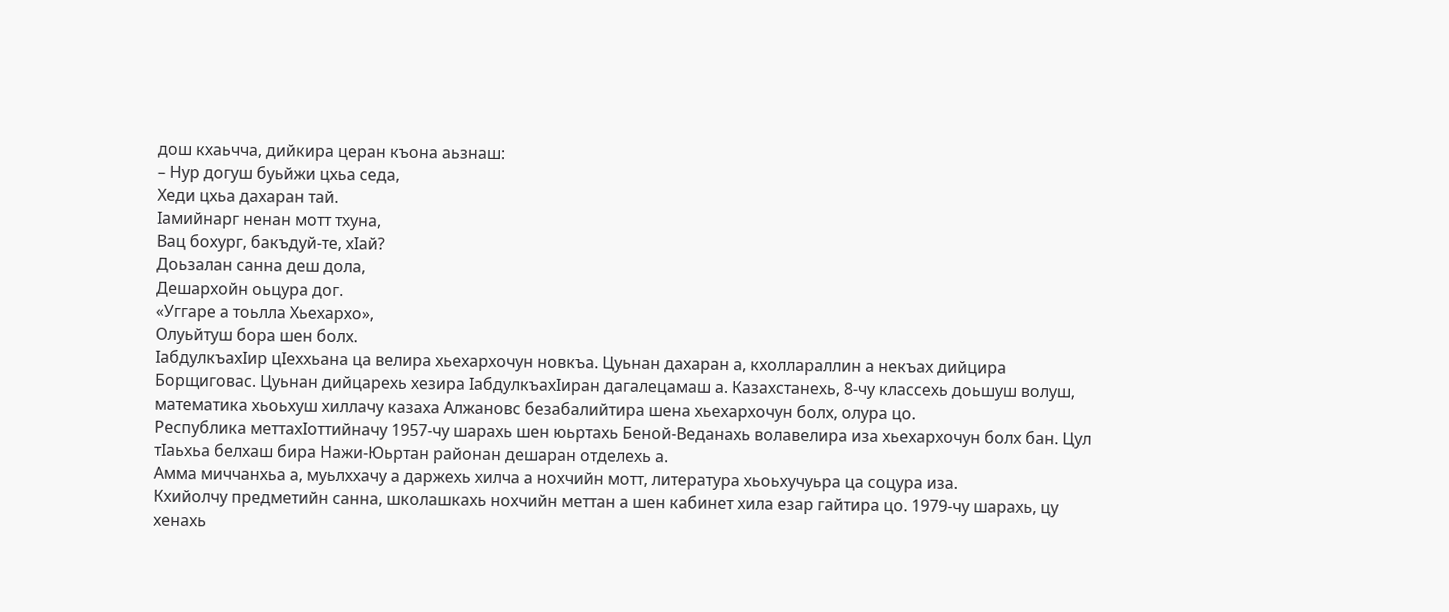дош кхаьчча, дийкира церан къона аьзнаш:
– Нур догуш буьйжи цхьа седа,
Хеди цхьа дахаран тай.
Iамийнарг ненан мотт тхуна,
Вац бохург, бакъдуй-те, хIай?
Доьзалан санна деш дола,
Дешархойн оьцура дог.
«Уггаре а тоьлла Хьехархо»,
Олуьйтуш бора шен болх.
IабдулкъахIир цIеххьана ца велира хьехархочун новкъа. Цуьнан дахаран а, кхоллараллин а некъах дийцира Борщиговас. Цуьнан дийцарехь хезира IабдулкъахIиран дагалецамаш а. Казахстанехь, 8-чу классехь доьшуш волуш, математика хьоьхуш хиллачу казаха Алжановс безабалийтира шена хьехархочун болх, олура цо.
Республика меттахIоттийначу 1957-чу шарахь шен юьртахь Беной-Веданахь волавелира иза хьехархочун болх бан. Цул тIаьхьа белхаш бира Нажи-Юьртан районан дешаран отделехь а.
Амма миччанхьа а, муьлххачу а даржехь хилча а нохчийн мотт, литература хьоьхучуьра ца соцура иза.
Кхийолчу предметийн санна, школашкахь нохчийн меттан а шен кабинет хила езар гайтира цо. 1979-чу шарахь, цу хенахь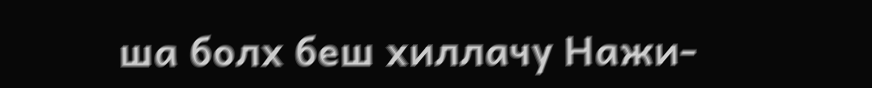ша болх беш хиллачу Нажи-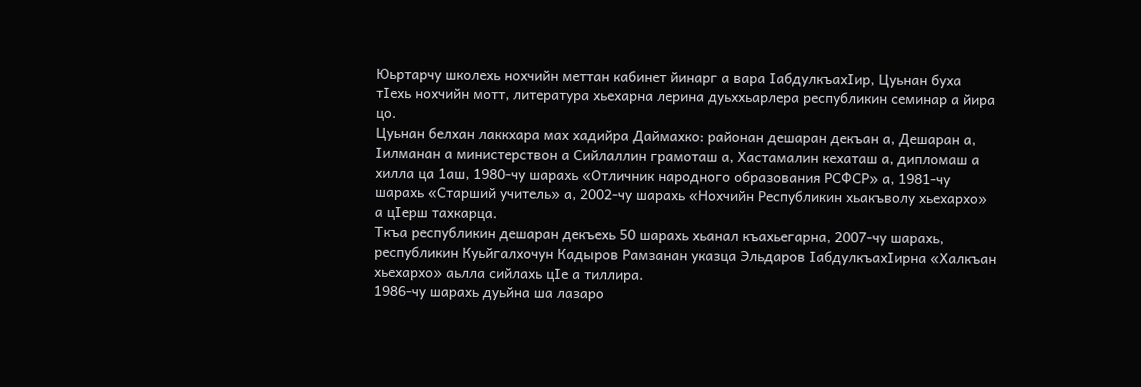Юьртарчу школехь нохчийн меттан кабинет йинарг а вара IабдулкъахIир, Цуьнан буха тIехь нохчийн мотт, литература хьехарна лерина дуьххьарлера республикин семинар а йира цо.
Цуьнан белхан лаккхара мах хадийра Даймахко: районан дешаран декъан а, Дешаран а, Iилманан а министерствон а Сийлаллин грамоташ а, Хастамалин кехаташ а, дипломаш а хилла ца 1аш, 1980-чу шарахь «Отличник народного образования РСФСР» а, 1981-чу шарахь «Старший учитель» а, 2002-чу шарахь «Нохчийн Республикин хьакъволу хьехархо» а цIерш тахкарца.
Ткъа республикин дешаран декъехь 50 шарахь хьанал къахьегарна, 2007-чу шарахь, республикин Куьйгалхочун Кадыров Рамзанан указца Эльдаров IабдулкъахIирна «Халкъан хьехархо» аьлла сийлахь цIе а тиллира.
1986-чу шарахь дуьйна ша лазаро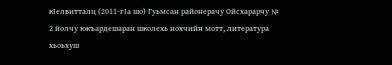кIелвитталц (2011-гIа шо) Гуьмсан районерачу Ойсхарарчу № 2 йолчу юкъардешаран школехь нохчийн мотт, литература хьоьхуш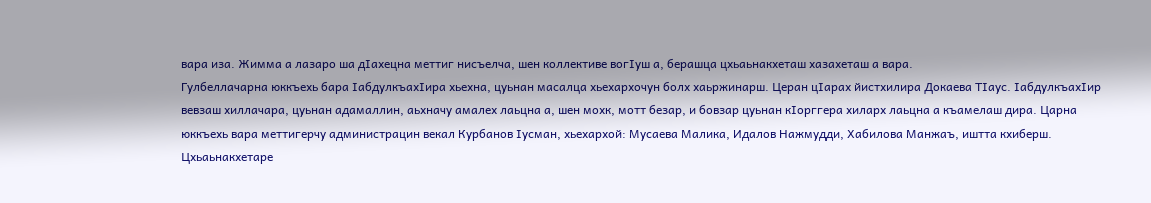вара иза. Жимма а лазаро ша дIахецна меттиг нисъелча, шен коллективе вогIуш а, берашца цхьаьнакхеташ хазахеташ а вара.
Гулбеллачарна юккъехь бара IабдулкъахIира хьехна, цуьнан масалца хьехархочун болх хаьржинарш. Церан цIарах йистхилира Докаева ТIаус. IабдулкъахIир вевзаш хиллачара, цуьнан адамаллин, аьхначу амалех лаьцна а, шен мохк, мотт безар, и бовзар цуьнан кIорггера хиларх лаьцна а къамелаш дира. Царна юккъехь вара меттигерчу администрацин векал Курбанов Iусман, хьехархой: Мусаева Малика, Идалов Нажмудди, Хабилова Манжаъ, иштта кхиберш.
Цхьаьнакхетаре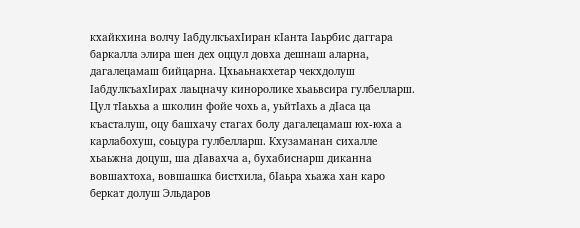кхайкхина волчу IабдулкъахIиран кIанта Iаьрбис даггара баркалла элира шен дех оццул довха дешнаш аларна, дагалецамаш бийцарна. Цхьаьнакхетар чекхдолуш IабдулкъахIирах лаьцначу киноролике хьаьвсира гулбелларш. Цул тIаьхьа а школин фойе чохь а, уьйтIахь а дIаса ца къасталуш, оцу башхачу стагах болу дагалецамаш юх-юха а карлабохуш, соьцура гулбелларш. Кхузаманан сихалле хьаьжна доцуш, ша дIавахча а, бухабиснарш диканна вовшахтоха, вовшашка бистхила, бIаьра хьажа хан каро беркат долуш Эльдаров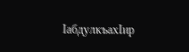IабдулкъахIир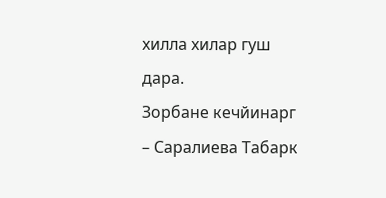хилла хилар гуш дара.
Зорбане кечйинарг – Саралиева Табарк